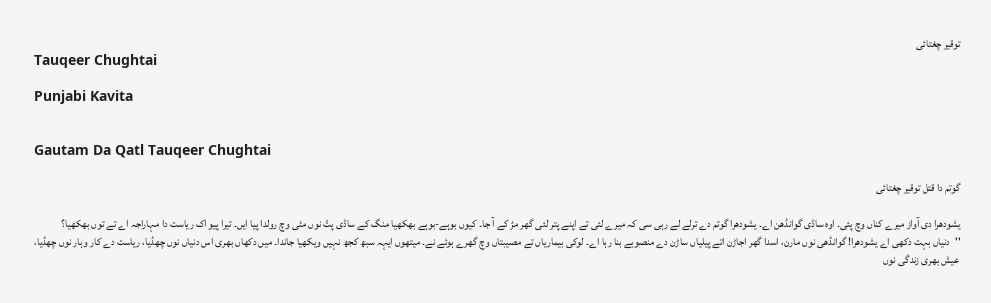توقیر چغتائی
Tauqeer Chughtai

Punjabi Kavita


Gautam Da Qatl Tauqeer Chughtai

گوتم دا قتل توقیر چغتائی

یشودھرا دی آواز میرے کناں وچ پئی۔ اوہ ساڈی گوانڈھن اے۔ یشودھرا گوتم دے ترلے لے رہی سی کہ میرے لئی تے اپنے پتر لئی گھر مڑ کے آ جا۔ کیوں بوہے-بوہے بھکھیا منگ کے ساڈی پتّ نوں مٹی وچ رولدا پیا ایں۔ تیرا پیو اک ریاست دا مہاراجہ اے تے توں بھکھیا؟
''دنیاں بہت دکھی اے یشودھرا! گوانڈھی نوں مارن، اسدا گھر اجاڑن اتے پیلیاں ساڑن دے منصوبے بنا رہا اے۔ لوکی بیماریاں تے مصیبتاں وچ گھرے ہوئے نے۔ میتھوں ایہہ سبھ کجھ نہیں ویکھیا جاندا۔ میں دکھاں بھری اس دنیاں نوں چھڈیا، ریاست دے کار وہار نوں چھڈیا، عیش بھری زندگی نوں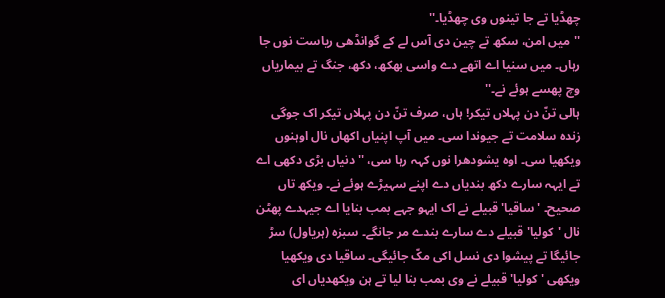چھڈیا تے جا تینوں وی چھڈیا۔''
''میں امن، سکھ تے چین دی آس لے کے گوانڈھی ریاست نوں جا رہاں۔ میں سنیا اے اتھے دے واسی بھکھ، دکھ، جنگ تے بیماریاں وچ پھسے ہوئے نے۔''
ہالی تنّ دن پہلاں تیکر! ہاں، صرف تنّ دن پہلاں تیکر اک جوگی زندہ سلامت تے جیوندا سی۔ میں آپ اپنیاں اکھاں نال اوہنوں ویکھیا سی۔ اوہ یشودھرا نوں کہہ رہا سی، ''دنیاں بڑی دکھی اے تے ایہہ سارے دکھ بندیاں دے اپنے سہیڑے ہوئے نے۔ ویکھ تاں صحیح۔ 'ساقیا' قبیلے نے اک ایہو جہے بمب بنایا اے جیہدے پھٹن نال 'کولیا' قبیلے دے سارے بندے مر جانگے۔ سبزہ (ہریاول) سڑ جائیگا تے پیشوا دی نسل اکی مکّ جائیگی۔ ساقیا دی ویکھیا ویکھی 'کولیا' قبیلے نے وی بمب بنا لیا تے ہن ویکھدیاں ای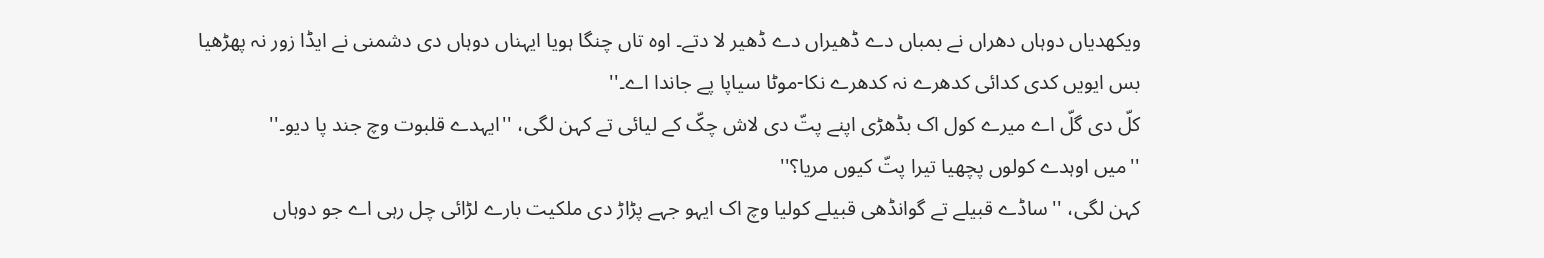ویکھدیاں دوہاں دھراں نے بمباں دے ڈھیراں دے ڈھیر لا دتے۔ اوہ تاں چنگا ہویا ایہناں دوہاں دی دشمنی نے ایڈا زور نہ پھڑھیا بس ایویں کدی کدائی کدھرے نہ کدھرے نکا-موٹا سیاپا پے جاندا اے۔''
کلّ دی گلّ اے میرے کول اک بڈھڑی اپنے پتّ دی لاش چکّ کے لیائی تے کہن لگی، ''ایہدے قلبوت وچ جند پا دیو۔''
''میں اوہدے کولوں پچھیا تیرا پتّ کیوں مریا؟''
کہن لگی، ''ساڈے قبیلے تے گوانڈھی قبیلے کولیا وچ اک ایہو جہے پڑاڑ دی ملکیت بارے لڑائی چل رہی اے جو دوہاں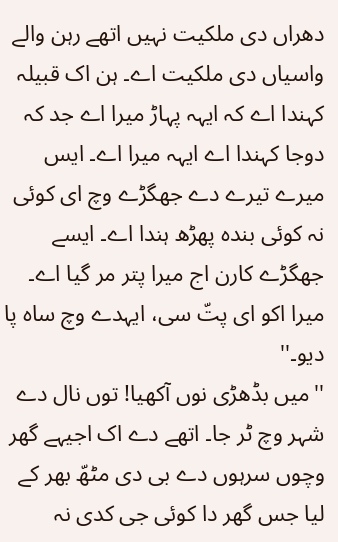دھراں دی ملکیت نہیں اتھے رہن والے واسیاں دی ملکیت اے۔ ہن اک قبیلہ کہندا اے کہ ایہہ پہاڑ میرا اے جد کہ دوجا کہندا اے ایہہ میرا اے۔ ایس میرے تیرے دے جھگڑے وچ ای کوئی نہ کوئی بندہ پھڑھ ہندا اے۔ ایسے جھگڑے کارن اج میرا پتر مر گیا اے۔ میرا اکو ای پتّ سی، ایہدے وچ ساہ پا دیو۔''
''میں بڈھڑی نوں آکھیا! توں نال دے شہر وچ ٹر جا۔ اتھے دے اک اجیہے گھر وچوں سرہوں دے بی دی مٹھّ بھر کے لیا جس گھر دا کوئی جی کدی نہ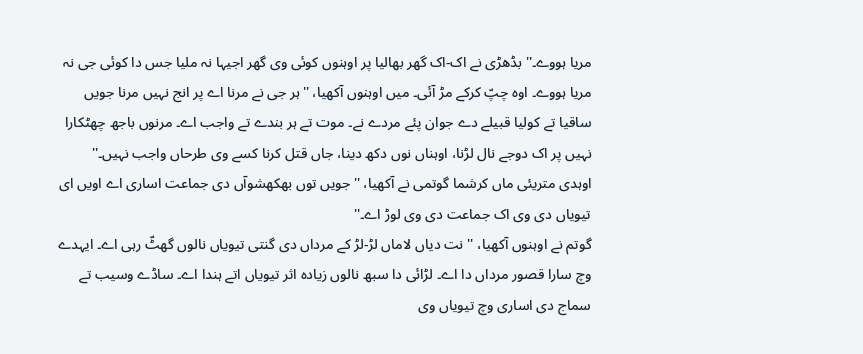مریا ہووے۔'' بڈھڑی نے اک-اک گھر بھالیا پر اوہنوں کوئی وی گھر اجیہا نہ ملیا جس دا کوئی جی نہ مریا ہووے۔ اوہ چپّ کرکے مڑ آئی۔ میں اوہنوں آکھیا، ''ہر جی نے مرنا اے پر انج نہیں مرنا جویں ساقیا تے کولیا قبیلے دے جوان پئے مردے نے۔ موت تے ہر بندے تے واجب اے۔ مرنوں باجھ چھٹکارا نہیں پر اک دوجے نال لڑنا، اوہناں نوں دکھ دینا، جاں قتل کرنا کسے وی طرحاں واجب نہیں۔''
اوہدی متریئی ماں کرشما گوتمی نے آکھیا، ''جویں توں بھکھشوآں دی جماعت اساری اے اویں ای تیویاں دی وی اک جماعت دی وی لوڑ اے۔''
گوتم نے اوہنوں آکھیا، ''نت دیاں لاماں لڑ-لڑ کے مرداں دی گنتی تیویاں نالوں گھٹّ رہی اے۔ ایہدے وچ سارا قصور مرداں دا اے۔ لڑائی دا سبھ نالوں زیادہ اثر تیویاں اتے ہندا اے۔ ساڈے وسیب تے سماج دی اساری وچ تیویاں وی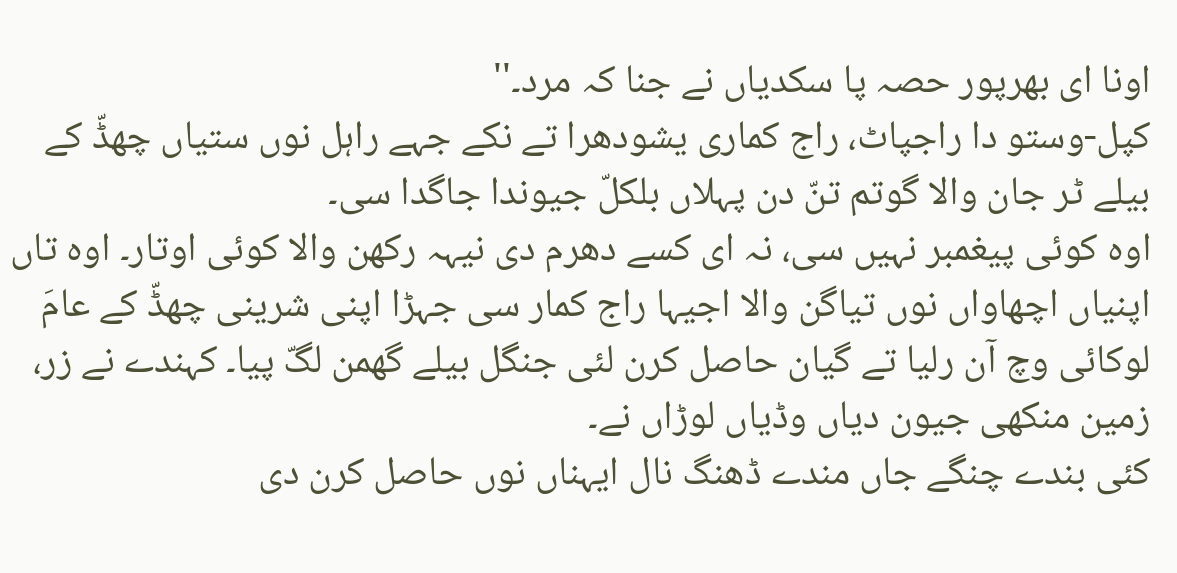اونا ای بھرپور حصہ پا سکدیاں نے جنا کہ مرد۔''
کپل-وستو دا راجپاٹ، راج کماری یشودھرا تے نکے جہے راہل نوں ستیاں چھڈّ کے بیلے ٹر جان والا گوتم تنّ دن پہلاں بلکلّ جیوندا جاگدا سی۔
اوہ کوئی پیغمبر نہیں سی، نہ ای کسے دھرم دی نیہہ رکھن والا کوئی اوتار۔ اوہ تاں اپنیاں اچھاواں نوں تیاگن والا اجیہا راج کمار سی جہڑا اپنی شرینی چھڈّ کے عامَ لوکائی وچ آن رلیا تے گیان حاصل کرن لئی جنگل بیلے گھمن لگّ پیا۔ کہندے نے زر، زمین منکھی جیون دیاں وڈیاں لوڑاں نے۔
کئی بندے چنگے جاں مندے ڈھنگ نال ایہناں نوں حاصل کرن دی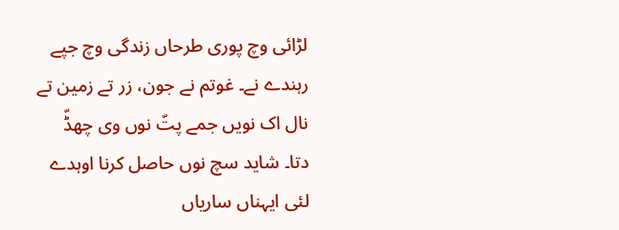لڑائی وچ پوری طرحاں زندگی وچ جپے رہندے نے۔ غوتم نے جون، زر تے زمین تے نال اک نویں جمے پتّ نوں وی چھڈّ دتا۔ شاید سچ نوں حاصل کرنا اوہدے لئی ایہناں ساریاں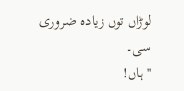لوڑاں توں زیادہ ضروری سی۔
''ہاں!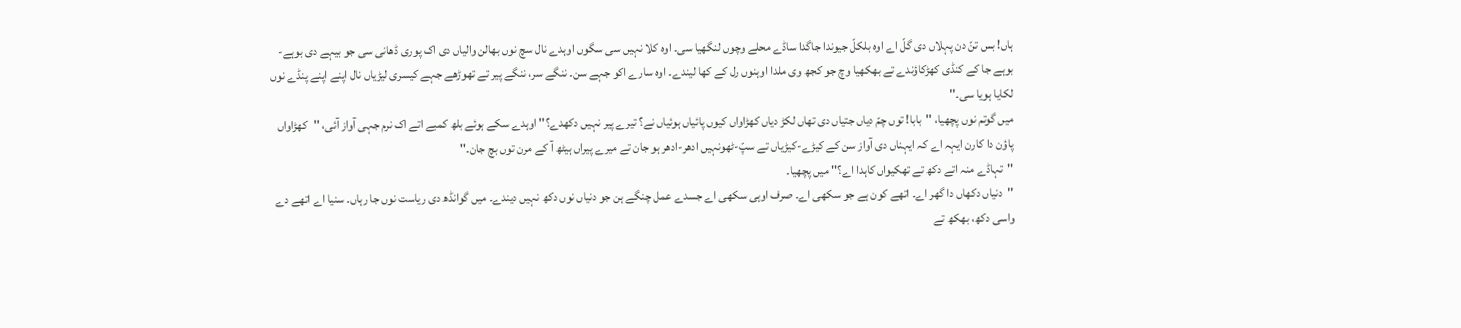ہاں! بس تنّ دن پہلاں دی گلّ اے اوہ بلکلّ جیوندا جاگدا ساڈے محلے وچوں لنگھیا سی۔ اوہ کلا نہیں سی سگوں اوہدے نال سچ نوں بھالن والیاں دی اک پوری ڈھانی سی جو بیہے دی بوہے-بوہے جا کے کنڈی کھڑکاؤندے تے بھکھیا وچ جو کجھ وی ملدا اوہنوں رل کے کھا لیندے۔ اوہ سارے اکو جہے سن۔ ننگے سر، ننگے پیر تے تھوڑھے جہے کیسری لیڑیاں نال اپنے اپنے پنڈے نوں لکایا ہویا سی۔''
میں گوتم نوں پچھیا، ''بابا! توں چمّ دیاں جتیاں دی تھاں لکڑ دیاں کھڑاواں کیوں پائیاں ہوئیاں نے؟ تیرے پیر نہیں دکھدے؟'' اوہدے سکے ہوئے بلھ کمبے اتے اک نرم جہی آواز آئی، ''کھڑاواں پاؤن دا کارن ایہہ اے کہ ایہناں دی آواز سن کے کیڑے-کیڑیاں تے سپّ-ٹھونہیں ادھر-ادھر ہو جان تے میرے پیراں ہیٹھ آ کے مرن توں بچ جان۔''
''تہاڈے منہ اتے دکھ تے تھکیواں کاہدا اے؟'' میں پچھیا۔
''دنیاں دکھاں دا گھر اے۔ اتھے کون ہے جو سکھی اے۔ صرف اوہی سکھی اے جسدے عمل چنگے ہن جو دنیاں نوں دکھ نہیں دیندے۔ میں گوانڈھ دی ریاست نوں جا رہاں۔ سنیا اے اتھے دے واسی دکھ، بھکھ تے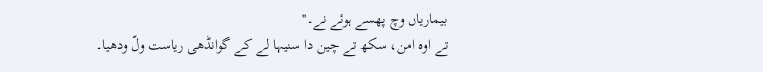بیماریاں وچ پھسے ہوئے نے۔''
تے اوہ امن، سکھ تے چین دا سنیہا لے کے گوانڈھی ریاست ولّ ودھیا۔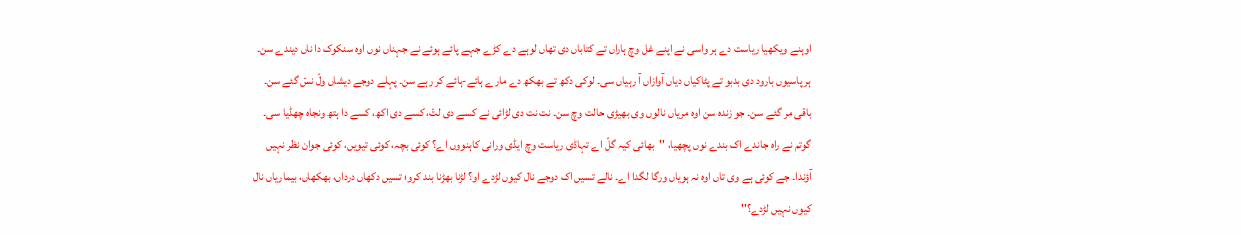اوہنے ویکھیا ریاست دے ہر واسی نے اپنے غل وچ ہاراں تے کتاباں دی تھاں لوہے دے کڑے جہے پائے ہوئے نے جہناں نوں اوہ سنکوک دا ناں دیندے سن۔ ہر پاسیوں بارود دی بدبو تے پٹاکیاں دیاں آوازاں آ رہیاں سی۔ لوکی دکھ تے بھکھ دے مارے ہائے-ہائے کر رہے سن۔ پہلے دوجے دیشاں ولّ نسّ گئے سن۔ باقی مر گئے سن۔ جو زندہ سن اوہ مریاں نالوں وی بھیڑی حالت وچ سن۔ نت نت دی لڑائی نے کسے دی لتّ، کسے دی اکھ، کسے دا ہتھ ونجاہ چھڈیا سی۔
گوتم نے راہ جاندے اک بندے نوں پچھیا، ''بھائی کیہ گلّ اے تہاڈی ریاست وچ ایڈی ورانی کاہنووں اے؟ کوئی بچہ، کوئی تیویں، کوئی جوان نظر نہیں آؤندا۔ جے کوئی ہے وی تاں اوہ نہ ہویاں ورگا لگدا اے۔ نالے تسیں اک دوجے نال کیوں لڑدے او؟ لڑنا بھڑنا بند کرو؛ تسیں دکھاں درداں، بھکھاں، بیماریاں نال کیوں نہیں لڑدے؟''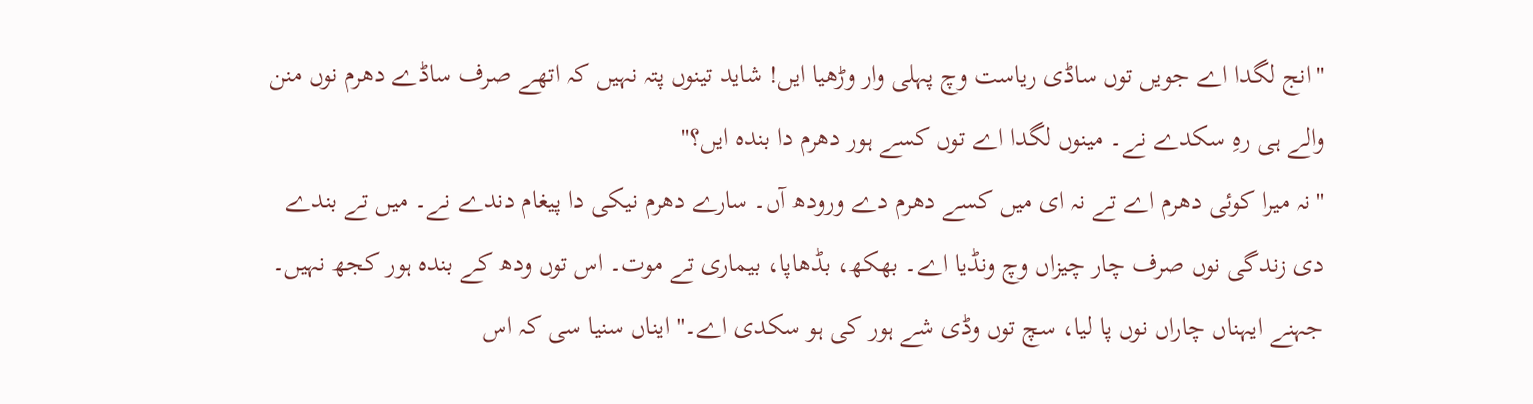''انج لگدا اے جویں توں ساڈی ریاست وچ پہلی وار وڑھیا ایں! شاید تینوں پتہ نہیں کہ اتھے صرف ساڈے دھرم نوں منن والے ہی رہِ سکدے نے۔ مینوں لگدا اے توں کسے ہور دھرم دا بندہ ایں؟''
''نہ میرا کوئی دھرم اے تے نہ ای میں کسے دھرم دے ورودھ آں۔ سارے دھرم نیکی دا پیغام دندے نے۔ میں تے بندے دی زندگی نوں صرف چار چیزاں وچ ونڈیا اے۔ بھکھ، بڈھاپا، بیماری تے موت۔ اس توں ودھ کے بندہ ہور کجھ نہیں۔ جہنے ایہناں چاراں نوں پا لیا، سچ توں وڈی شے ہور کی ہو سکدی اے۔'' ایناں سنیا سی کہ اس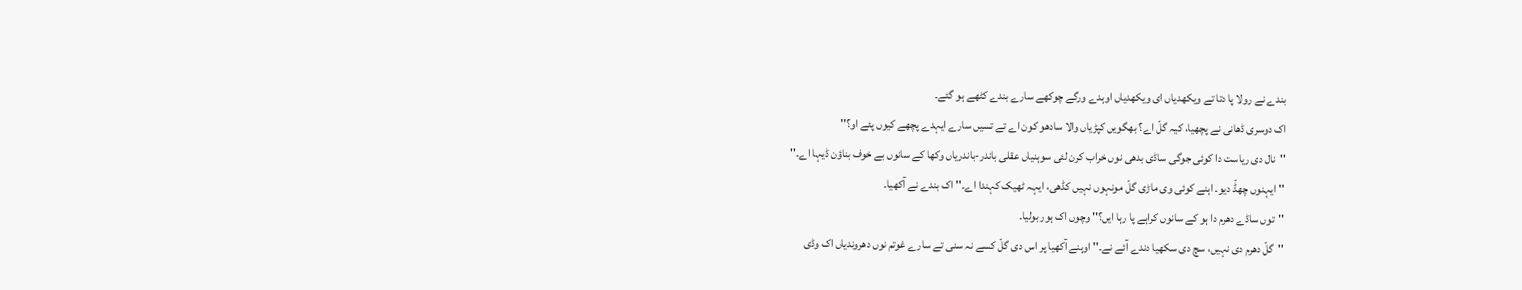بندے نے رولا پا دتا تے ویکھدیاں ای ویکھدیاں اوہدے ورگے چوکھے سارے بندے کٹھے ہو گئے۔
اک دوسری ڈھانی نے پچھیا، کیہ گلّ اے؟ بھگویں کپڑیاں والا سادھو کون اے تے تسیں سارے ایہدے پچھے کیوں پئے او؟''
''نال دی ریاست دا کوئی جوگی ساڈی بدھی نوں خراب کرن لئی سوہنیاں عقلی باندر-باندریاں وکھا کے سانوں بے خوف بناؤن ڈیہا اے۔''
''ایہنوں چھڈّ دیو۔ اہنے کوئی وی ماڑی گلّ مونہوں نہیں کڈھی، ایہہ ٹھیک کہندا اے۔'' اک بندے نے آکھیا۔
''توں ساڈے دھرم دا ہو کے سانوں کراہے پا رہا ایں؟'' وچوں اک ہور بولیا۔
''گلّ دھرم دی نہیں، سچ دی سکھیا دندے آئے نے۔'' اوہنے آکھیا پر اس دی گلّ کسے نہ سنی تے سارے غوتم نوں دھروندیاں اک وڈی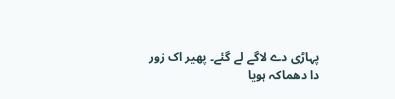پہاڑی دے لاگے لے گئے۔ پھیر اک زور دا دھماکہ ہویا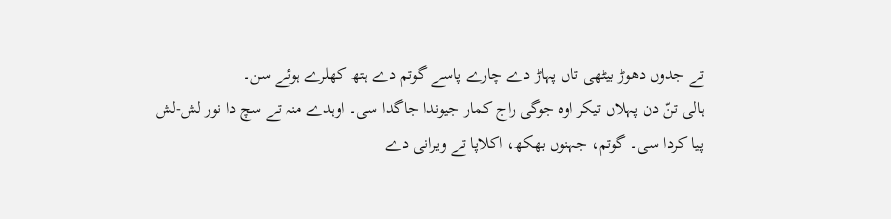تے جدوں دھوڑ بیٹھی تاں پہاڑ دے چارے پاسے گوتم دے ہتھ کھلرے ہوئے سن۔
ہالی تنّ دن پہلاں تیکر اوہ جوگی راج کمار جیوندا جاگدا سی۔ اوہدے منہ تے سچ دا نور لش-لش پیا کردا سی۔ گوتم، جہنوں بھکھ، اکلاپا تے ویرانی دے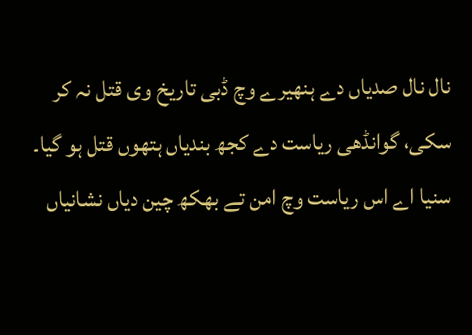نال نال صدیاں دے ہنھیرے وچ ڈبی تاریخ وی قتل نہ کر سکی، گوانڈھی ریاست دے کجھ بندیاں ہتھوں قتل ہو گیا۔
سنیا اے اس ریاست وچ امن تے بھکھ چین دیاں نشانیاں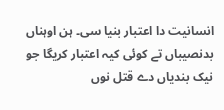انسانیت دا اعتبار بنیا سی۔ ہن اوہناں بدنصیباں تے کوئی کیہ اعتبار کریگا جو نیک بندیاں دے قتل نوں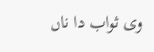وی ثواب دا ناں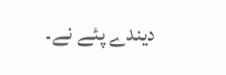دیندے پئے نے۔